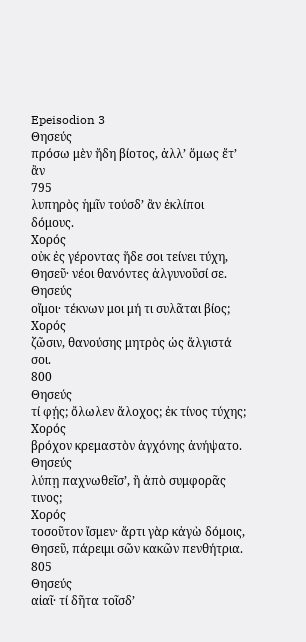Epeisodion 3
Θησεύς
πρόσω μὲν ἤδη βίοτος, ἀλλ’ ὅμως ἔτ’ ἂν
795
λυπηρὸς ἡμῖν τούσδ’ ἂν ἐκλίποι δόμους.
Χορός
οὐκ ἐς γέροντας ἥδε σοι τείνει τύχη,
Θησεῦ· νέοι θανόντες ἀλγυνοῦσί σε.
Θησεύς
οἴμοι· τέκνων μοι μή τι συλᾶται βίος;
Χορός
ζῶσιν, θανούσης μητρὸς ὡς ἄλγιστά σοι.
800
Θησεύς
τί φῄς; ὄλωλεν ἄλοχος; ἐκ τίνος τύχης;
Χορός
βρόχον κρεμαστὸν ἀγχόνης ἀνήψατο.
Θησεύς
λύπῃ παχνωθεῖσ’, ἢ ἀπὸ συμφορᾶς τινος;
Χορός
τοσοῦτον ἴσμεν· ἄρτι γὰρ κἀγὼ δόμοις,
Θησεῦ, πάρειμι σῶν κακῶν πενθήτρια.
805
Θησεύς
αἰαῖ· τί δῆτα τοῖσδ’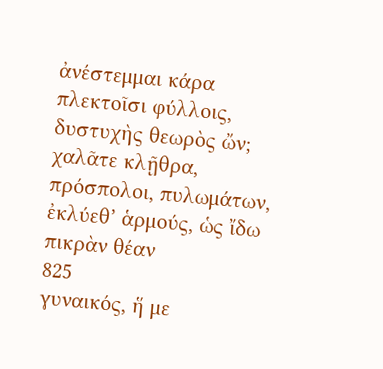ἀνέστεμμαι κάρα
πλεκτοῖσι φύλλοις, δυστυχὴς θεωρὸς ὤν;
χαλᾶτε κλῇθρα, πρόσπολοι, πυλωμάτων,
ἐκλύεθ’ ἁρμούς, ὡς ἴδω πικρὰν θέαν
825
γυναικός, ἥ με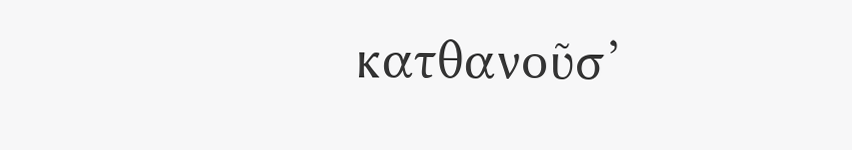κατθανοῦσ’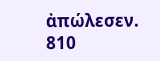ἀπώλεσεν.
810